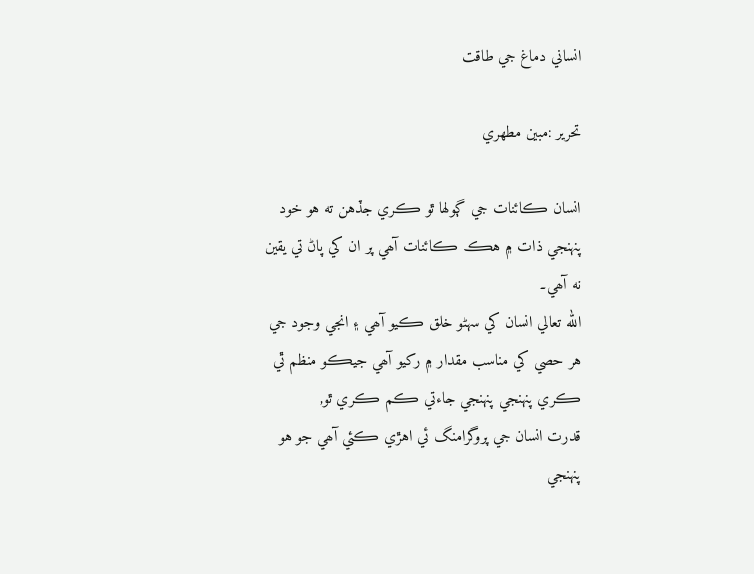انساني دماغ جي طاقت

تحرير :مبين مطهري

انسان ڪائنات جي ڳولها ٿو ڪري جڏهن ته هو خود پنهنجي ذات ۾ هڪ ڪائنات آھي پر ان کي پاڻ تي يقين نه آھي۔
الله تعالي انسان کي سهڻو خلق ڪيو آھي ۽ انجي وجود جي هر حصي کي مناسب مقدار ۾ رکيو آھي جيڪو منظم ٿي ڪري پنهنجي پنهنجي جاءتي ڪم ڪري ٿو,
قدرت انسان جي پروگرامنگ ئي اهڙي ڪئي آھي جو هو پنهنجي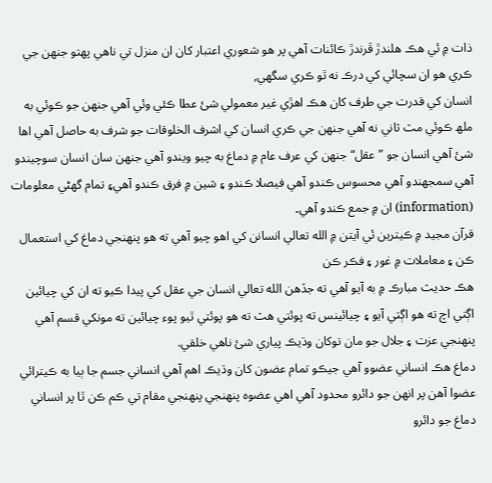ذات ۾ ئي هڪ هلندڙ ڦرندڙ ڪائنات آھي پر هو شعوري اعتبار کان ان منزل تي ناهي پهتو جنهن جي ڪري هو ان سچائي کي درڪ نه ٿو ڪري سگهي,
انسان کي قدرت جي طرف کان هڪ اهڙي غير معمولي شئ عطا ڪئي وئي آهي جنهن جو ڪوئي به ملھ ڪوئي مٽ ثاني نه آهي جنهن جي ڪري انسان کي اشرف الخلوقات جو شرف به حاصل آهي اها شئ آهي انسان جو ”عقل“ جنهن کي عرف عام ۾ دماغ به چيو ويندو آهي جنهن سان انسان سوچيندو آهي سمجھندو آهي محسوس ڪندو آهي فيصلا ڪندو ۽ شين ۾ فرق ڪندو آهي۽ تمام گهڻي معلومات (information) ان ۾ جمع ڪندو آھي۔
قرآن مجيد ۾ ڪيترين ئي آيتن ۾ الله تعالي انسانن کي اهو چيو آهي ته هو پنهنجي دماغ کي استعمال ڪن ۽ معاملات ۾ غور ۽ فڪر ڪن
هڪ حديث مبارڪ ۾ به آيو آهي ته جڏهن الله تعالي انسان جي عقل کي پيدا ڪيو ته ان کي چيائين اڳتي اچ ته هو اڳتي آيو ۽ چيائينس ته پوئتي هٽ ته هو پوئتي ٿيو پوء چيائين ته مونکي قسم آهي پنهنجي عزت ۽ جلال جو مان توکان وڌيڪ پياري شئ ناهي خلقي.
دماغ هڪ انساني عضوو آهي جيڪو تمام عضون کان وڌيڪ اهم آهي انساني جسم جا ٻيا به ڪيترائي عضوا آھن پر انهن جو دائرو محدود آھي اهي عضوه پنهنجي پنهنجي مقام تي ڪم ڪن ٿا پر انساني دماغ جو دائرو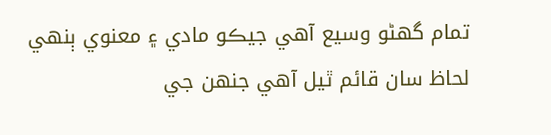تمام گھڻو وسيع آهي جيڪو مادي ۽ معنوي ٻنهي لحاظ سان قائم ٿيل آھي جنهن جي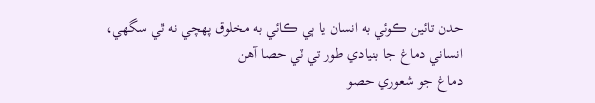حدن تائين ڪوئي به انسان يا ٻي ڪائي به مخلوق پهچي نه ٿي سگھي،
انساني دماغ جا بنيادي طور تي ٽي حصا آهن
دماغ جو شعوري حصو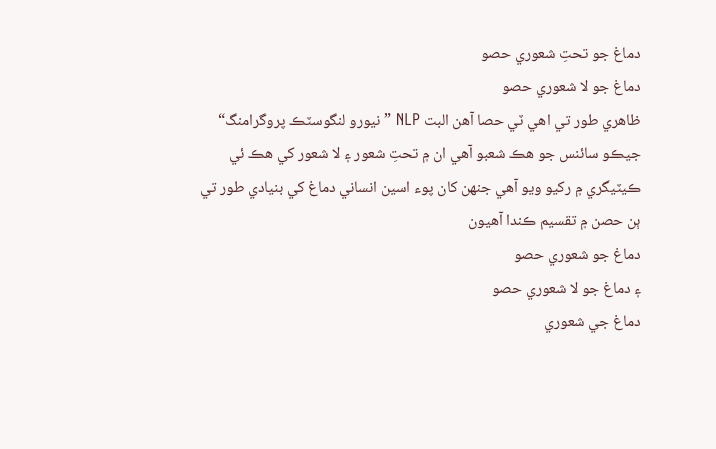دماغ جو تحتِ شعوري حصو
دماغ جو لا شعوري حصو
ظاهري طور تي اهي ٽي حصا آهن البت NLP ”نيورو لنگوسٽڪ پروگرامنگ“ جيڪو سائنس جو هڪ شعبو آهي ان ۾ تحتِ شعور ۽ لا شعور کي هڪ ئي ڪيٽيگري ۾ رکيو ويو آهي جنهن کان پوء اسين انساني دماغ کي بنيادي طور تي ٻن حصن ۾ تقسيم ڪندا آهيون
دماغ جو شعوري حصو
۽ دماغ جو لا شعوري حصو
دماغ جي شعوري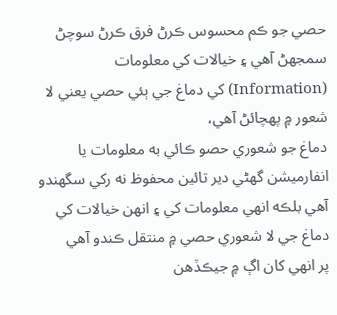حصي جو ڪم محسوس ڪرڻ فرق ڪرڻ سوچڻ سمجھڻ آهي ۽ خيالات کي معلومات (Information) کي دماغ جي ٻئي حصي يعني لا شعور ۾ پهچائڻ آهي،
دماغ جو شعوري حصو ڪائي به معلومات يا انفارميشن گھڻي دير تائين محفوظ نه رکي سگھندو آهي بلڪه انهي معلومات کي ۽ انهن خيالات کي دماغ جي لا شعوري حصي ۾ منتقل ڪندو آهي
پر انهي کان اڳ ۾ جيڪڏهن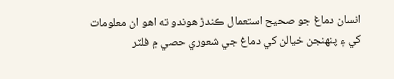انسان دماغ جو صحيح استعمال ڪندڙ هوندو ته اهو ان معلومات کي ۽ پنهنجن خيالن کي دماغ جي شعوري حصي ۾ فلٽر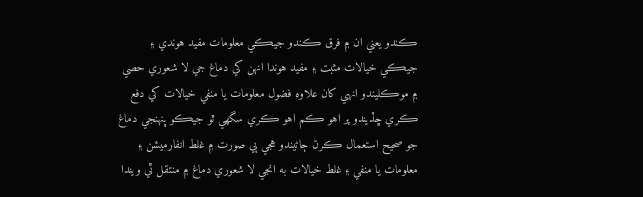ڪندو يعني ان ۾ فرق ڪندو جيڪي معلومات مفيد هوندي ۽ جيڪي خيالات مثبت ۽ مفيد هوندا انهن کي دماغ جي لا شعوري حصي ۾ موڪليندو انهي کان علاوه فضول معلومات يا منفي خيالات کي دفع ڪري ڇڏيندو پر اهو ڪم اهو ڪري سگھي ٿو جيڪو پنهنجي دماغ جو صحيح استعمال ڪرڻ ڄاڻيندو هجي ٻي صورت ۾ غلط انفارميشن ۽ معلومات يا منفي ۽ غلط خيالات به انجي لا شعوري دماغ ۾ منتقل ٿي ويندا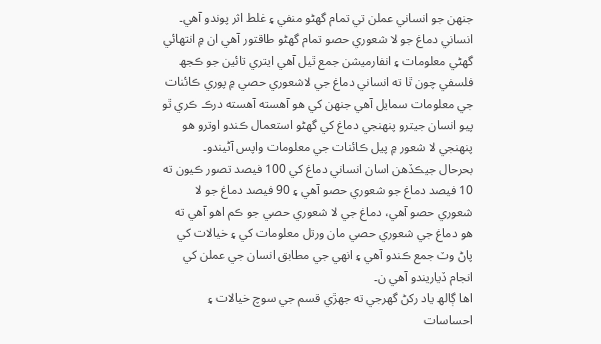جنهن جو انساني عملن تي تمام گھڻو منفي ۽ غلط اثر پوندو آھي۔
انساني دماغ جو لا شعوري حصو تمام گھڻو طاقتور آهي ان ۾ انتهائي گھڻي معلومات ۽ انفارميشن جمع ٿيل آهي ايتري تائين جو ڪجھ فلسفي چون ٿا ته انساني دماغ جي لاشعوري حصي ۾ پوري ڪائنات جي معلومات سمايل آهي جنهن کي هو آهسته آهسته درڪ ڪري ٿو پيو انسان جيترو پنهنجي دماغ کي گھڻو استعمال ڪندو اوترو هو پنهنجي لا شعور ۾ پيل ڪائنات جي معلومات واپس آڻيندو۔
بحرحال جيڪڏهن اسان انساني دماغ کي 100 فيصد تصور ڪيون ته 10 فيصد دماغ جو شعوري حصو آهي ۽ 90 فيصد دماغ جو لا شعوري حصو آهي، دماغ جي لا شعوري حصي جو ڪم اهو آهي ته هو دماغ جي شعوري حصي مان ورتل معلومات کي ۽ خيالات کي پاڻ وٽ جمع ڪندو آھي ۽ انهي جي مطابق انسان جي عملن کي انجام ڏياريندو آھي ن۔
اها ڳالھ ياد رکڻ گھرجي ته جهڙي قسم جي سوچ خيالات ۽ احساسات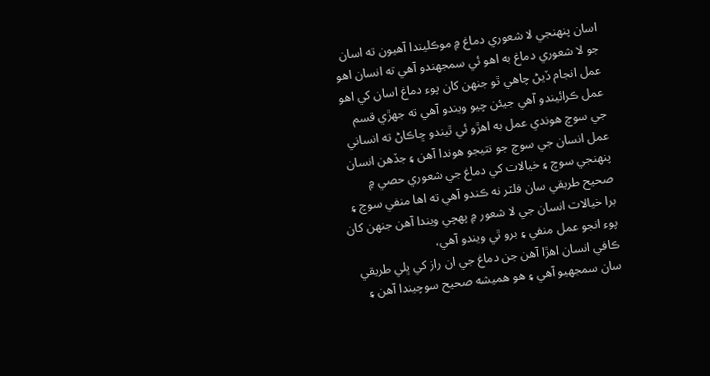اسان پنهنجي لا شعوري دماغ ۾ موڪليندا آهيون ته اسان جو لا شعوري دماغ به اهو ئي سمجهندو آهي ته انسان اهو عمل انجام ڏيڻ چاهي ٿو جنهن کان پوء دماغ اسان کي اهو عمل ڪرائيندو آهي جيئن چيو ويندو آهي ته جهڙي قسم جي سوچ هوندي عمل به اهڙو ئي ٿيندو ڇاڪاڻ ته انساني عمل انسان جي سوچ جو نتيجو هوندا آهن ۽ جڏهن انسان پنهنجي سوچ ۽ خيالات کي دماغ جي شعوري حصي ۾ صحيح طريقي سان فلٽر نه ڪندو آهي ته اها منفي سوچ ۽ برا خيالات انسان جي لا شعور ۾ پهچي ويندا آهن جنهن کان پوء انجو عمل منفي ۽ برو ٿي ويندو آهي،
ڪافي انسان اهڙا آهن جن دماغ جي ان راز کي ڀلي طريقي سان سمجھيو آهي ۽ هو هميشه صحيح سوچيندا آهن ۽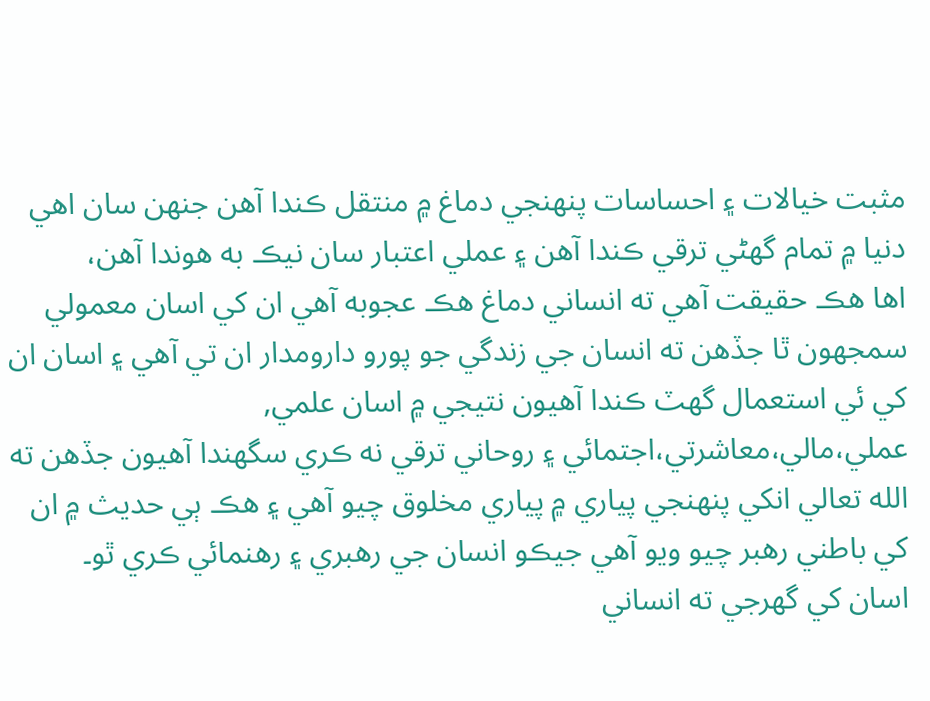مثبت خيالات ۽ احساسات پنهنجي دماغ ۾ منتقل ڪندا آهن جنهن سان اهي دنيا ۾ تمام گھڻي ترقي ڪندا آهن ۽ عملي اعتبار سان نيڪ به هوندا آهن،
اها هڪ حقيقت آھي ته انساني دماغ هڪ عجوبه آهي ان کي اسان معمولي سمجھون ٿا جڏهن ته انسان جي زندگي جو پورو دارومدار ان تي آهي ۽ اسان ان کي ئي استعمال گھٽ ڪندا آهيون نتيجي ۾ اسان علمي, عملي،مالي،معاشرتي،اجتمائي ۽ روحاني ترقي نه ڪري سگھندا آهيون جڏهن ته الله تعالي انکي پنهنجي پياري ۾ پياري مخلوق چيو آهي ۽ هڪ ٻي حديث ۾ ان کي باطني رهبر چيو ويو آهي جيڪو انسان جي رهبري ۽ رهنمائي ڪري ٿو۔
اسان کي گھرجي ته انساني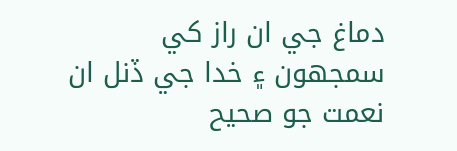دماغ جي ان راز کي سمجھون ۽ خدا جي ڏنل ان نعمت جو صحيح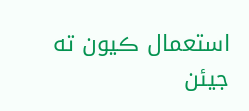استعمال ڪيون ته جيئن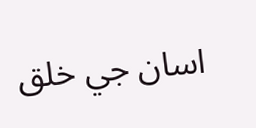اسان جي خلق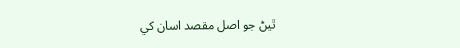ٿيڻ جو اصل مقصد اسان کي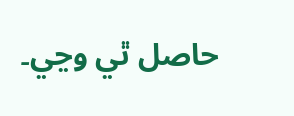حاصل ٿي وڃي۔